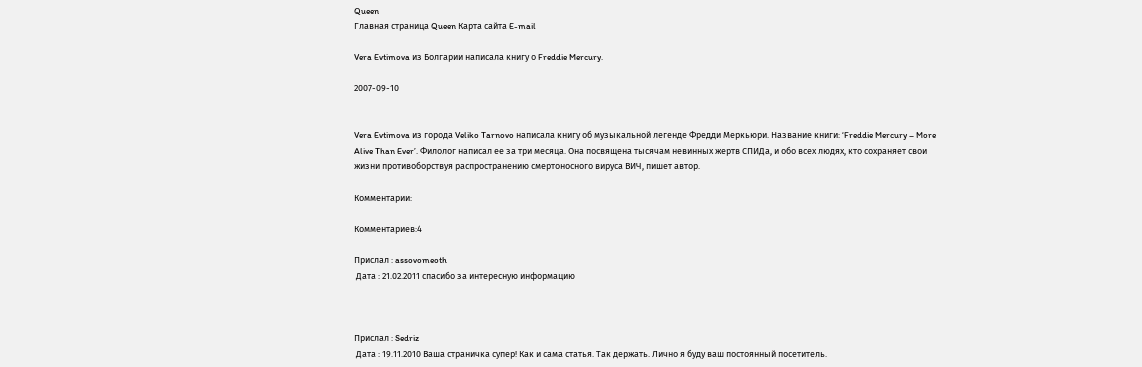Queen
Главная страница Queen Карта сайта E-mail

Vera Evtimova из Болгарии написала книгу о Freddie Mercury.

2007-09-10


Vera Evtimova из города Veliko Tarnovo написала книгу об музыкальной легенде Фредди Меркьюри. Название книги: ‘Freddie Mercury – More Alive Than Ever’. Филолог написал ее за три месяца. Она посвящена тысячам невинных жертв СПИДа, и обо всех людях, кто сохраняет свои жизни противоборствуя распространению смертоносного вируса ВИЧ, пишет автор.

Комментарии:

Комментариев:4

Прислал : assovomeoth
 Дата : 21.02.2011 спасибо за интересную информацию



Прислал : Sedriz
 Дата : 19.11.2010 Ваша страничка супер! Как и сама статья. Так держать. Лично я буду ваш постоянный посетитель.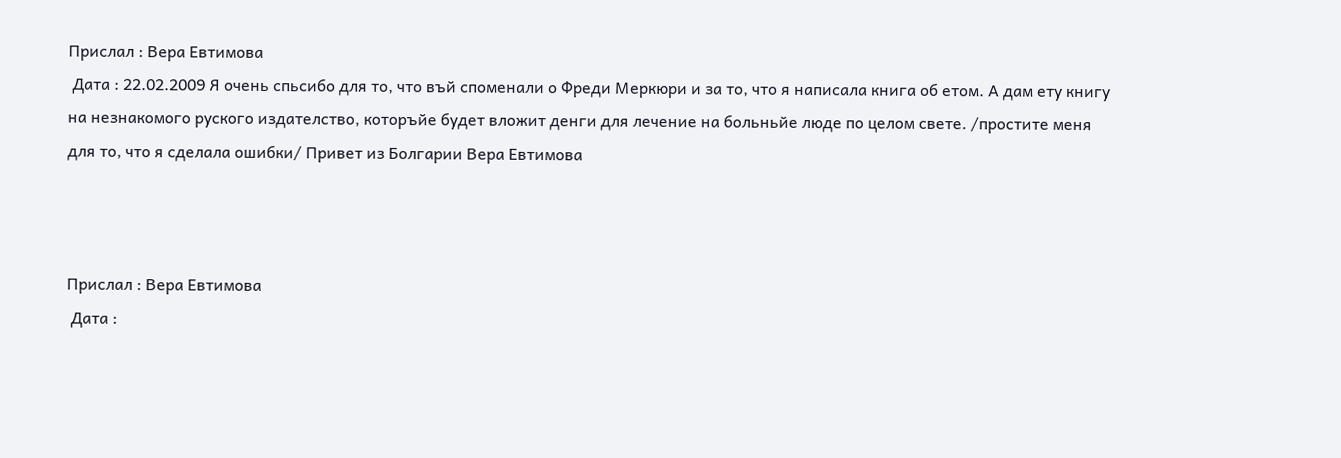Прислал : Вера Евтимова
 Дата : 22.02.2009 Я очень спьсибо для то, что въй споменали о Фреди Меркюри и за то, что я написала книга об етом. А дам ету книгу на незнакомого руского издателство, которъйе будет вложит денги для лечение на больньйе люде по целом свете. /простите меня для то, что я сделала ошибки/ Привет из Болгарии Вера Евтимова



Прислал : Вера Евтимова
 Дата :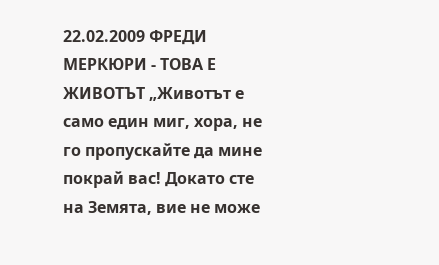22.02.2009 ФРЕДИ МЕРКЮРИ - ТОВА Е ЖИВОТЪТ „Животът е само един миг, хора, не го пропускайте да мине покрай вас! Докато сте на Земята, вие не може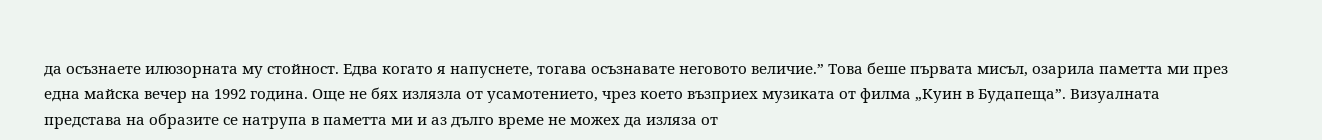да осъзнаете илюзорната му стойност. Едва когато я напуснете, тогава осъзнавате неговото величие.” Това беше първата мисъл, озарила паметта ми през една майска вечер на 1992 година. Още не бях излязла от усамотението, чрез което възприех музиката от филма „Куин в Будапеща”. Визуалната представа на образите се натрупа в паметта ми и аз дълго време не можех да изляза от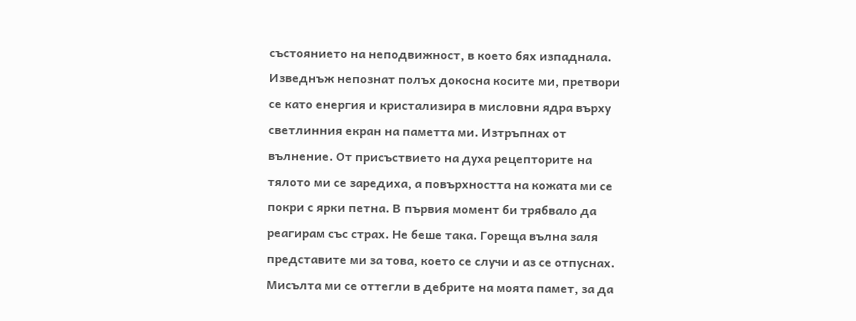състоянието на неподвижност, в което бях изпаднала. Изведнъж непознат полъх докосна косите ми, претвори се като енергия и кристализира в мисловни ядра върху светлинния екран на паметта ми. Изтръпнах от вълнение. От присъствието на духа рецепторите на тялото ми се заредиха, а повърхността на кожата ми се покри с ярки петна. В първия момент би трябвало да реагирам със страх. Не беше така. Гореща вълна заля представите ми за това, което се случи и аз се отпуснах. Мисълта ми се оттегли в дебрите на моята памет, за да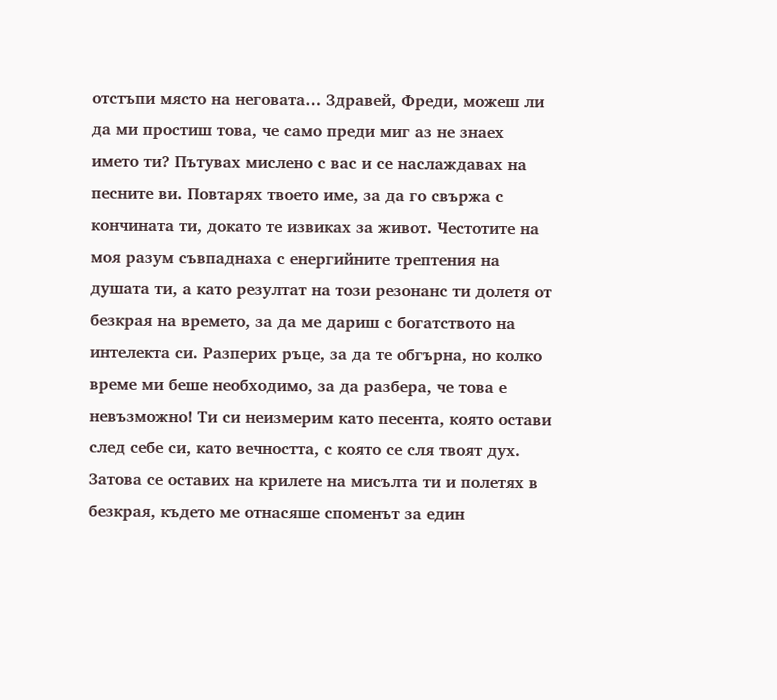отстъпи място на неговата… Здравей, Фреди, можеш ли да ми простиш това, че само преди миг аз не знаех името ти? Пътувах мислено с вас и се наслаждавах на песните ви. Повтарях твоето име, за да го свържа с кончината ти, докато те извиках за живот. Честотите на моя разум съвпаднаха с енергийните трептения на душата ти, а като резултат на този резонанс ти долетя от безкрая на времето, за да ме дариш с богатството на интелекта си. Разперих ръце, за да те обгърна, но колко време ми беше необходимо, за да разбера, че това е невъзможно! Ти си неизмерим като песента, която остави след себе си, като вечността, с която се сля твоят дух. Затова се оставих на крилете на мисълта ти и полетях в безкрая, където ме отнасяше споменът за един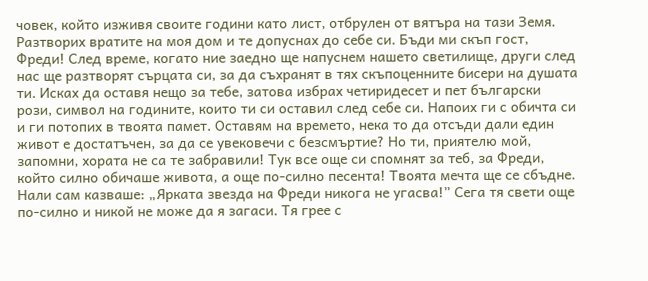човек, който изживя своите години като лист, отбрулен от вятъра на тази Земя. Разтворих вратите на моя дом и те допуснах до себе си. Бъди ми скъп гост, Фреди! След време, когато ние заедно ще напуснем нашето светилище, други след нас ще разтворят сърцата си, за да съхранят в тях скъпоценните бисери на душата ти. Исках да оставя нещо за тебе, затова избрах четиридесет и пет български рози, символ на годините, които ти си оставил след себе си. Напоих ги с обичта си и ги потопих в твоята памет. Оставям на времето, нека то да отсъди дали един живот е достатъчен, за да се увековечи с безсмъртие? Но ти, приятелю мой, запомни, хората не са те забравили! Тук все още си спомнят за теб, за Фреди, който силно обичаше живота, а още по-силно песента! Твоята мечта ще се сбъдне. Нали сам казваше: „Ярката звезда на Фреди никога не угасва!” Сега тя свети още по-силно и никой не може да я загаси. Тя грее с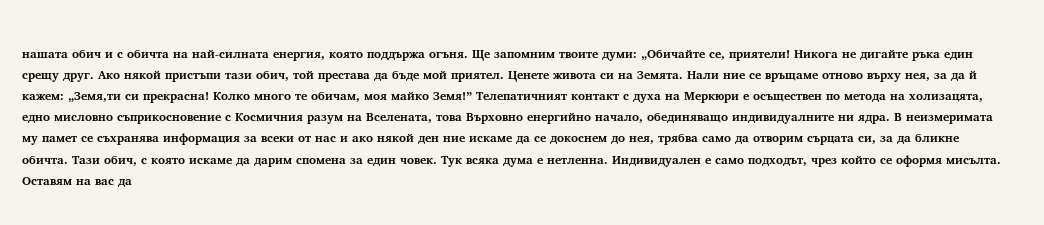нашата обич и с обичта на най-силната енергия, която поддържа огъня. Ще запомним твоите думи: „Обичайте се, приятели! Никога не дигайте ръка един срещу друг. Ако някой пристъпи тази обич, той престава да бъде мой приятел. Ценете живота си на Земята. Нали ние се връщаме отново върху нея, за да й кажем: „Земя,ти си прекрасна! Колко много те обичам, моя майко Земя!” Телепатичният контакт с духа на Меркюри е осъществен по метода на холизацята, едно мисловно съприкосновение с Космичния разум на Вселената, това Върховно енергийно начало, обединяващо индивидуалните ни ядра. В неизмеримата му памет се съхранява информация за всеки от нас и ако някой ден ние искаме да се докоснем до нея, трябва само да отворим сърцата си, за да бликне обичта. Тази обич, с която искаме да дарим спомена за един човек. Тук всяка дума е нетленна. Индивидуален е само подходът, чрез който се оформя мисълта. Оставям на вас да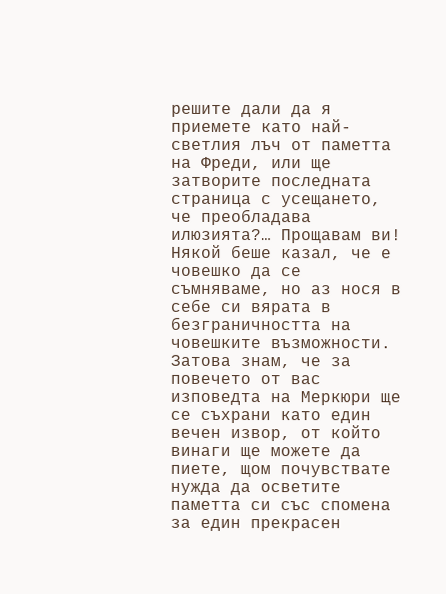решите дали да я приемете като най-светлия лъч от паметта на Фреди, или ще затворите последната страница с усещането, че преобладава илюзията?… Прощавам ви! Някой беше казал, че е човешко да се съмняваме, но аз нося в себе си вярата в безграничността на човешките възможности. Затова знам, че за повечето от вас изповедта на Меркюри ще се съхрани като един вечен извор, от който винаги ще можете да пиете, щом почувствате нужда да осветите паметта си със спомена за един прекрасен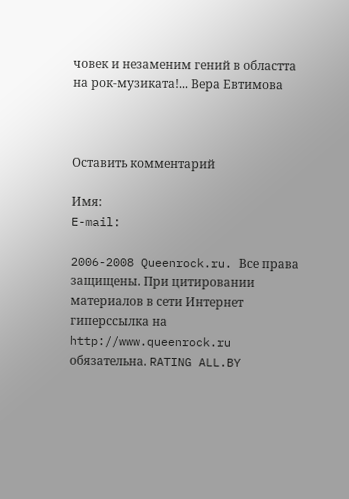човек и незаменим гений в областта на рок-музиката!... Вера Евтимова



Оставить комментарий

Имя:
E-mail:

2006-2008 Queenrock.ru. Все права защищены. При цитировании материалов в сети Интернет гиперссылка на http://www.queenrock.ru обязательна. RATING ALL.BY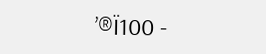’®Ї100 -